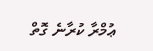ޢުމްރާ ކުރާނެ ގޮތް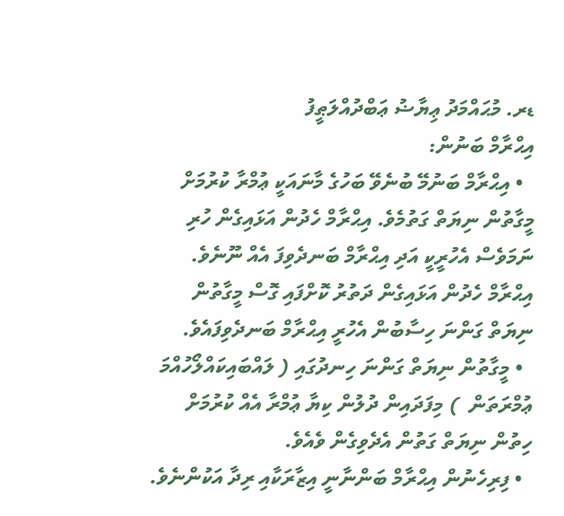ޑރ. މުޙައްމަދު ޢިޔާޟު ޢަބްދުއްލަޠީފު
އިޙްރާމް ބަނުން:
  • އިޙްރާމް ބަނުމޭ ބުނެވޭ ބަހުގެ މާނައަކީ ޢުމްރާ ކުރުމަށް މީގާތުން ނިޔަތް ގަތުމެވެ. އިޙްރާމް ހެދުން އަޅައިގެން ހުރި ނަމަވެސް އެހުރީކީ އަދި އިޙްރާމް ބަނދެވިފަ އެއް ނޫނެވެ. އިޙްރާމް ހެދުން އަޅައިގެން ދަތުރު ކޮށްފައި ގޮސް މީގާތުން ނިޔަތް ގަންނަ ހިސާބުން އެހުރީ އިޙްރާމް ބަނދެވިފައެވެ.
  • މީގާތުން ނިޔަތް ގަންނަ ހިނދުގައި ( ލައްބައިކައްލޯހުއްމަ ޢުމްރަތަން  ) މިފަދައިން ދުލުން ކިޔާ ޢުމްރާ އެއް ކުރުމަށް ހިތުން ނިޔަތް ގަތުން އެދެވިގެން ވެއެވެ.
  • ފިރިހެނުން އިޙްރާމް ބަންނާނީ އިޒާރަކާއި ރިދާ އަކުންނެވެ.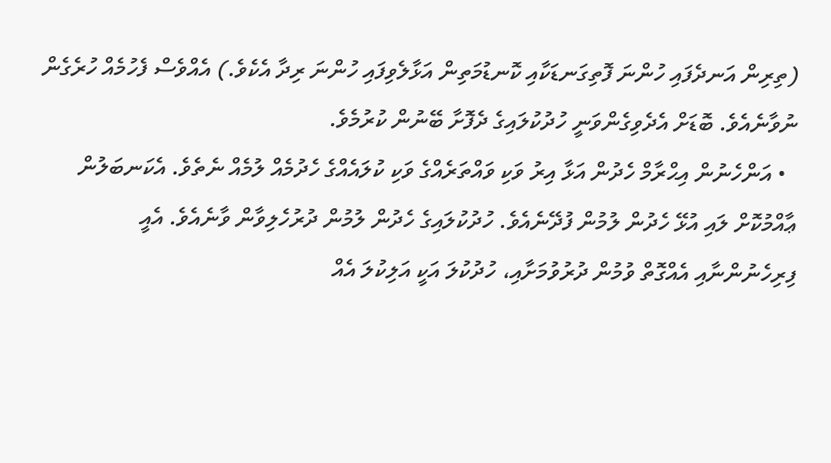(ތިރިން އަނދެފައި ހުންނަ ފޮތިގަނޑަކާއި ކޮނޑުމަތިން އަޅާލެވިފައި ހުންނަ ރިދާ އެކެވެ.) އެއްވެސް ފެހުމެއް ހުރެގެން ނުވާނެއެވެ. ބޮޑަށް އެދެވިގެންވަނީ ހުދުކުލައިގެ ދެފޮށާ ބޭނުން ކުރުމެވެ.
  • އަންހެނުން އިޙްރާމް ހެދުން އަޅާ އިރު ވަކި ވައްތަރެއްގެ ވަކި ކުލައެއްގެ ހެދުމެއް ލުމެއް ނެތެވެ. އެކަނބަލުން ޢާއްމުކޮށް ލައި އުޅޭ ހެދުން ލުމުން ފުދޭނެއެވެ. ހުދުކުލައިގެ ހެދުން ލުމުން ދުރުހެލިވާން ވާނެއެވެ. އެއީ ފިރިހެނުންނާއި އެއްގޮތް ވުމުން ދުރުވުމަށާއި، ހުދުކުލަ އަކީ އަލިކުލަ އެއް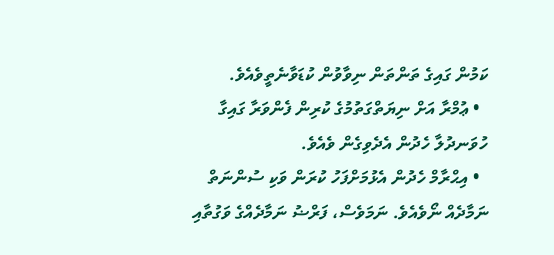ކަމުން ގައިގެ ތަންތަން ނިވާވުން ކުޑަވާނެތީވެއެވެ.
  • ޢުމްރާ އަށް ނިޔަތްގަތުމުގެ ކުރިން ފެންވަރާ ގައިގާ ހުވަނދުލާ ހެދުން އެދެވިގެން ވެއެވެ.
  • އިޙްރާމް ހެދުން އެޅުމަށްފަހު ކުރަން ވަކި ސުންނަތް ނަމާދެއް ނޯވެއެވެ. ނަމަވެސް، ފަރްޟު ނަމާދެއްގެ ވަގުތާއި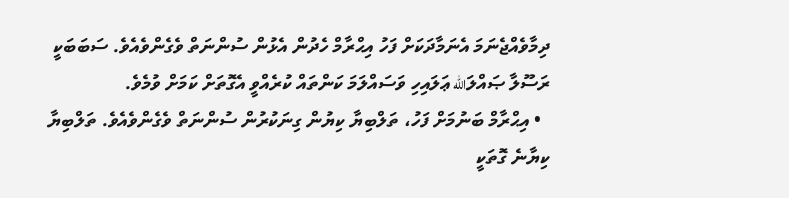ދިމާވެއްޖެނަމަ އެނަމާދަކަށް ފަހު އިޙްރާމް ހެދުން އެޅުން ސުންނަތް ވެގެންވެއެވެ. ސަބަބަކީ ރަސޫލާ ޞައްލަالله ޢަލައިހި ވަސައްލަމަ ކަންތައް ކުރެއްވީ އެގޮތަށް ކަމަށް ވުމެވެ.
  • އިޙްރާމް ބަނުމަށް ފަހު، ތަލްބިޔާ ކިޔުން ގިނަކުރުން ސުންނަތް ވެގެންވެއެވެ. ތަލްބިޔާ ކިޔާނެ ގޮތަކީ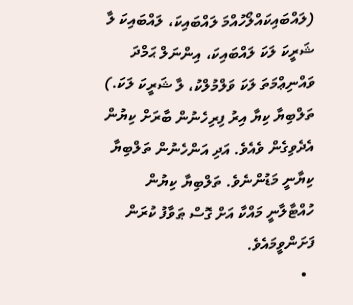(ލައްބައިކައްލޯހުއްމަ ލައްބައިކަ، ލައްބައިކަ ލާ ޝަރީކަ ލަކަ ލައްބައިކަ، އިންނަލް ޙަމްދަ ވައްނިޢްމަތަ ލަކަ ވަލްމުލްކު، ލާ ޝަރީކަ ލަކަ.) ތަލްބިޔާ ކިޔާ އިރު ފިރިހެނުން ބާރަށް ކިޔުން އެދެވިގެން ވެއެވެ. އަދި އަންހެނުން ތަލްބިޔާ ކިޔާނީ މަޑުންނެވެ. ތަލްބިޔާ ކިޔުން ހުއްޓާލާނީ މައްކާ އަށް ގޮސް ޠަވާފު ކުރަން ފަށަންވީމައެވެ.
  •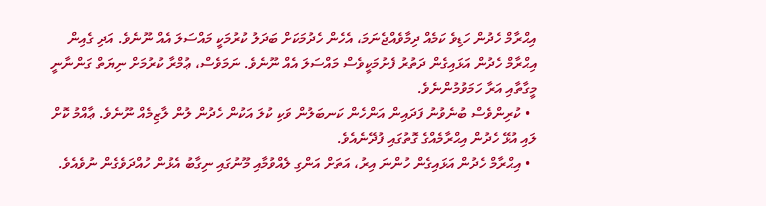އިޙްރާމް ހެދުން ހަޑިވެ ކަމެއް ދިމާވެއްޖެނަމަ، އެހެން ހެދުމަކަށް ބަދަލު ކުރުމަކީ މައްސަލަ އެއް ނޫނެވެ. އަދި ގެއިން އިޙްރާމް ހެދުން އަޅައިގެން ދަތުރު ފެށުމަކީވެސް މައްސަލަ އެއް ނޫނެވެ. ނަމަވެސް، ޢުމްރާ ކުރުމަށް ނިޔަތް ގަންނާނީ މީގާތާއި އަރާ ހަމަވުމުންނެވެ.
  • ކުރިންވެސް ބުނެވުނު ފަދައިން އަންހެން ކަނބަލުން ވަކި ކުލަ އަކުން ހެދުން ލުން ލާޒިމެއް ނޫނެވެ. ޢާއްމު ކޮށް ލައި އުޅޭ ހެދުން އިޙްރާމެއްގެ ގޮތުގައި ފުދޭނެއެވެ.
  • އިޙްރާމް ހެދުން އަޅައިގެން ހުންނަ އިރު، އަތަށް އަންގި ލެއްވުމާއި މޫނުގައި ނިގާބު އެޅުން ހުއްދަވެގެން ނުވެއެވެ.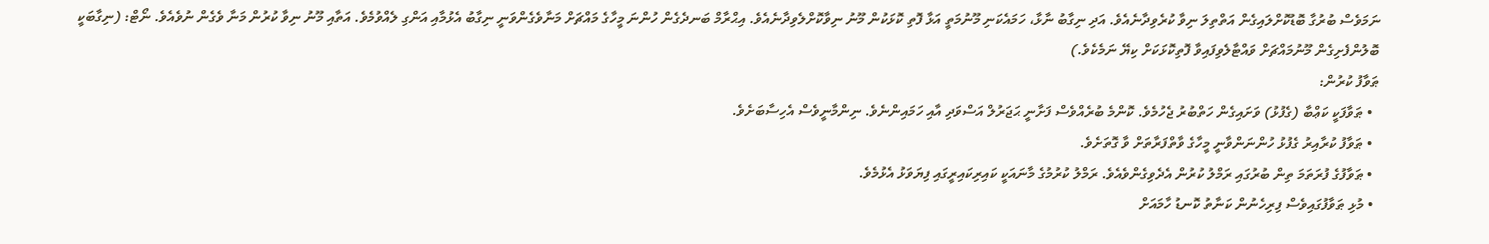ނަމަވެސް ބުރުގާ ބޮޑުކޮށްލައިގެން އަތްތިލަ ނިވާ ކުރެވިދާނެއެވެ. އަދި ނިގާބު ނާޅާ، ހަމައެކަނި މޫނުމަތީ އަޅާ ފޮތި ކޮޅަކުން މޫނު ނިވާކޮށްލެވިދާނެއެވެ. އިޙްރާމް ބަނދެގެން ހުންނަ މީހާގެ މައްޗަށް މަނާވެގެންވަނީ ނިގާބު އެޅުމާއި އަންގި ލެއްވުމެވެ. އަތާއި މޫނު ނިވާ ކުރުން މަނާ ވެގެން ނުވެއެވެ. ނޯޓް: (ނިގާބަކީ ބޮލުންފެށިގެން މޫނުމައްޗަށް ވައްޓާލެވިފައިވާ ފޮތިކޮޅަކަށް ކިޔޭ ނަމެކެވެ.)
ޠަވާފު ކުރުން:
  • ޠަވާފަކީ ކަޢްބާ (ގެފުޅު) ވަށައިގެން ހަތްބުރު ޖެހުމެވެ. ކޮންމެ ބުރެއްވެސް ފަށާނީ ޙަޖަރުލް އަސްވަދި އާއި ހަމައިންނެވެ. ނިންމާނީވެސް އެހިސާބަށެވެ.
  • ޠަވާފު ކުރާއިރު ގެފުޅު ހުންނަންވާނީ މީހާގެ ވާތްފަރާތަށް ވާ ގޮތަށެވެ.
  • ޠަވާފުގެ ފުރަތަމަ ތިން ބުރުގައި ރަމްލު ކުރުން އެދެވިގެންވެއެވެ. ރަމްލު ކުރުމުގެ މާނައަކީ ކައިރިކައިރީގައި ފިޔަވަޅު އެޅުމެވެ.
  • މުޅި ޠަވާފުގައިވެސް ފިރިހެނުން ކަނާތު ކޮނޑު ހާމައަށް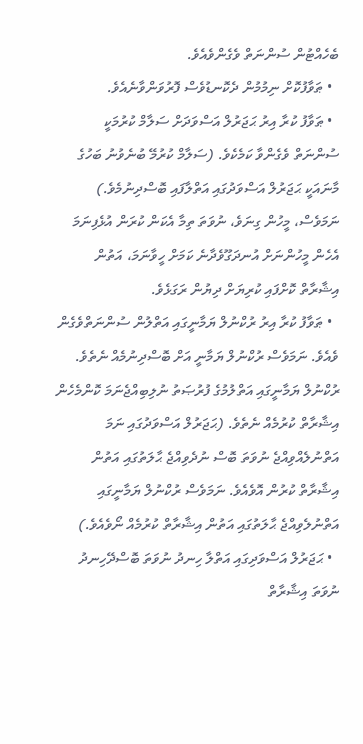ބެހެއްޓުން ސުންނަތް ވެގެންވެއެވެ.
  • ޠަވާފުކޮށް ނިމުމުން ދެކޮނޑުވެސް ފޮރުވަންވާނެއެވެ.
  • ޠަވާފު ކުރާ އިރު ޙަޖަރުލް އަސްވަދަށް ސަލާމް ކުރުމަކީ ސުންނަތް ވެގެންވާ ކަމެކެވެ. (ސަލާމް ކުރުމޭ ބުނެވުނު ބަހުގެ މާނައަކީ ޙަޖަރުލް އަސްވަދުގައި އަތްލާފައި ބޮސްދިނުމެވެ.) ނަމަވެސް، މީހުން ގިނަވެ، ނުވަތަ ތިމާ އެކަން ކުރަން އުޅެފިނަމަ އެހެން މީހުންނަށް އުނދަގޫވެދާނެ ކަމަށް ހީވާނަމަ، އަތުން އިޝާރާތް ކޮށްފައި ކުރިޔަށް ދިޔުން ރަގަޅެވެ.
  • ޠަވާފު ކުރާ އިރު ރުކްނުލް ޔަމާނީގައި އަތްލުން ސުންނަތްވެގެން ވެއެވެ. ނަމަވެސް ރުކްނުލް ޔަމާނީ އަށް ބޮސްދިނުމެއް ނެތެވެ. ރުކްނުލް ޔަމާނީގައި އަތްލުމުގެ ފުރުޞަތު ނުލިބިއްޖެނަމަ ކޮންމެހެން އިޝާރާތް ކުރުމެއް ނެތެވެ. (ޙަޖަރުލް އަސްވަދުގައި ނަމަ އަތްނުލެއްވިއްޖެ ނުވަތަ ބޮސް ނުދެވިއްޖެ ޙާލަތުގައި އަތުން އިޝާރާތް ކުރުން އޮވެއެވެ. ނަމަވެސް ރުކްނުލް ޔަމާނީގައި އަތްނުލެވިއްޖެ ޙާލަތުގައި އަތުން އިޝާރާތް ކުރުމެއް ނޯވެއެވެ.)
  • ޙަޖަރުލް އަސްވަދިގައި އަތްލާ ހިނދު ނުވަތަ ބޮސްދޭހިނދު ނުވަތަ އިޝާރާތް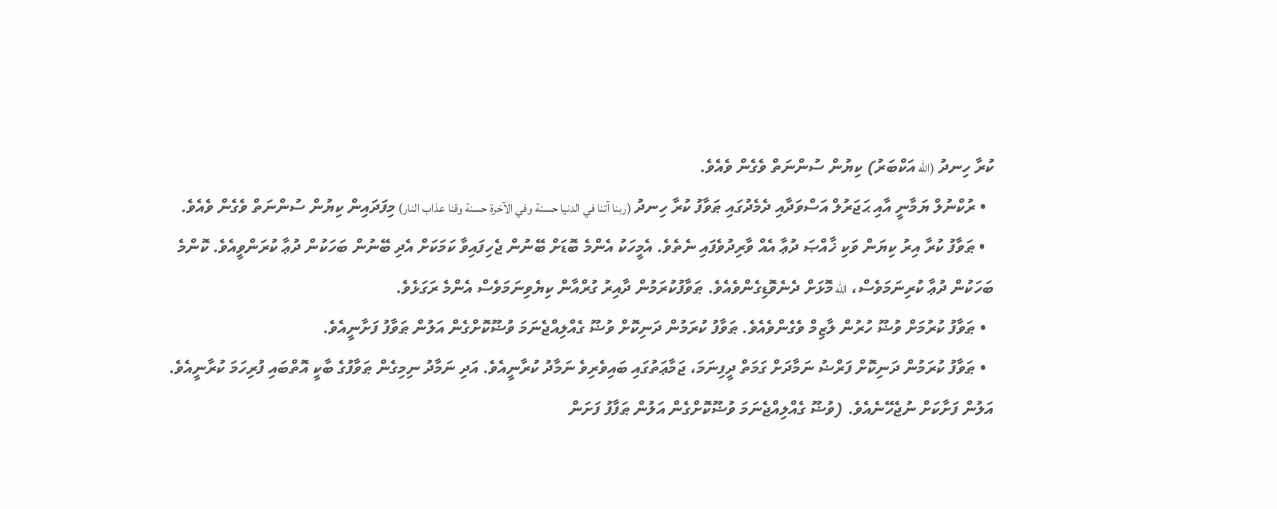ކުރާ ހިނދު (الله އަކްބަރު) ކިޔުން ސުންނަތް ވެގެން ވެއެވެ.
  • ރުކްނުލް ޔަމާނީ އާއި ޙަޖަރުލް އަސްވަދާއި ދެމެދުގައި ޠަވާފު ކުރާ ހިނދު (ربنا آتنا في الدنيا حسنة وفي الآخرة حسنة وقنا عذاب النار) މިފަދައިން ކިޔުން ސުންނަތް ވެގެން ވެއެވެ.
  • ޠަވާފު ކުރާ އިރު ކިޔަން ވަކި ޚާއްޞަ ދުޢާ އެއް ވާރިދުވެފައި ނެތެވެ. އެމީހަކު އެންމެ ބޮޑަށް ބޭނުން ޖެހިފައިވާ ކަމަކަށް އެދި ބޭނުން ބަހަކުން ދުޢާ ކުރަންވީއެވެ. ކޮންމެ ބަހަކުން ދުޢާ ކުރިނަމަވެސް، الله މޮޅަށް ދެނެވޮޑިގެންވެއެވެ. ޠަވާފުކުރަމުން ދާއިރު ގުރްއާން ކިޔެވިނަމަވެސް އެންމެ ރަގަޅެވެ.
  • ޠަވާފު ކުރުމަށް ވުޟޫ ހުރުން ލާޒިމް ވެގެންވެއެވެ. ޠަވާފު ކުރަމުން ދަނިކޮށް ވުޟޫ ގެއްލިއްޖެނަމަ ވުޟޫކޮށްގެން އަލުން ޠަވާފު ފަށާނީއެވެ.
  • ޠަވާފު ކުރަމުން ދަނިކޮށް ފަރްޟު ނަމާދަށް ގަމަތް ދީފިނަމަ، ޖަމާޢަތުގައި ބައިވެރިވެ ނަމާދު ކުރާނީއެވެ. އަދި ނަމާދު ނިމިގެން ޠަވާފުގެ ބާކީ އޮތްބައި ފުރިހަމަ ކުރާނީއެވެ. އަލުން ފަށާކަށް ނުޖެހޭނެއެވެ. (ވުޟޫ ގެއްލިއްޖެނަމަ ވުޟޫކޮށްގެން އަލުން ޠަފާފު ފަށަން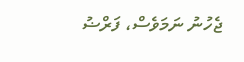ޖެހުނު ނަމަވެސް، ފަރްޟު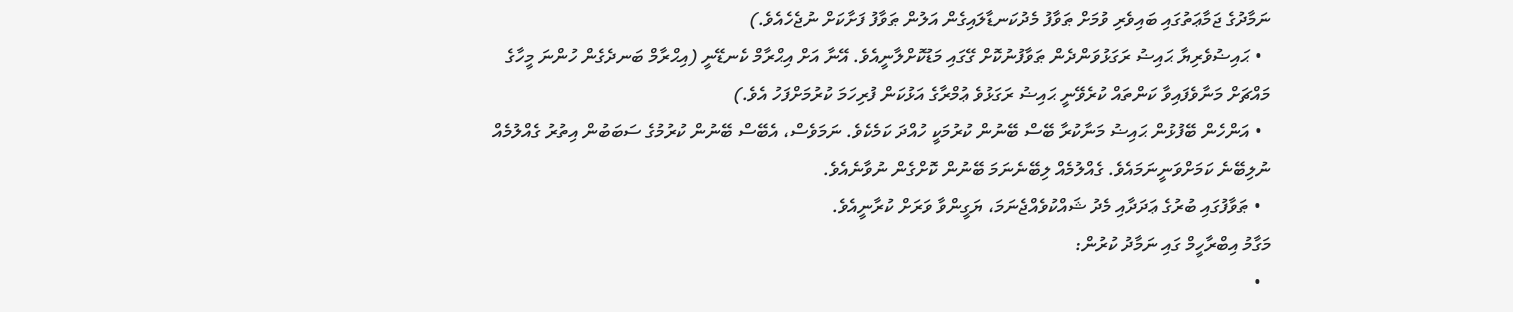ނަމާދުގެ ޖަމާޢަތުގައި ބައިވެރި ވުމަށް ޠަވާފު މެދުކަނޑާލައިގެން އަލުން ޠަވާފު ފަށާކަށް ނުޖެހެއެވެ.)
  • ޙައިޟުވެރިޔާ ޙައިޟު ރަގަޅުވަންދެން ޠަވާފުނުކޮށް ގޭގައި މަޑުކޮށްލާނީއެވެ. އޭނާ އަށް އިޙްރާމް ކެނޑޭނީ (އިޙްރާމް ބަނދެގެން ހުންނަ މީހާގެ މައްޗަށް މަނާވެފައިވާ ކަންތައް ކުރެވޭނީ ޙައިޟު ރަގަޅުވެ ޢުމްރާގެ އަޅުކަން ފުރިހަމަ ކުރުމަށްފަހު އެވެ.)
  • އަންހެން ބޭފުޅުން ޙައިޟު މަނާކުރާ ބޭސް ބޭނުން ކުރުމަކީ ހުއްދަ ކަމެކެވެ. ނަމަވެސް، އެބޭސް ބޭނުން ކުރުމުގެ ސަބަބުން އިތުރު ގެއްލުމެއް ނުލިބޭނެ ކަމަށްވަނީނަމައެވެ. ގެއްލުމެއް ލިބޭނެނަމަ ބޭނުން ކޮށްގެން ނުވާނެއެވެ.
  • ޠަވާފުގައި ބުރުގެ ޢަދަދާއި މެދު ޝައްކުވެއްޖެނަމަ، ޔަގީންވާ ވަރަށް ކުރާނީއެވެ.
މަގާމު އިބްރާހީމް ގައި ނަމާދު ކުރުން:
  •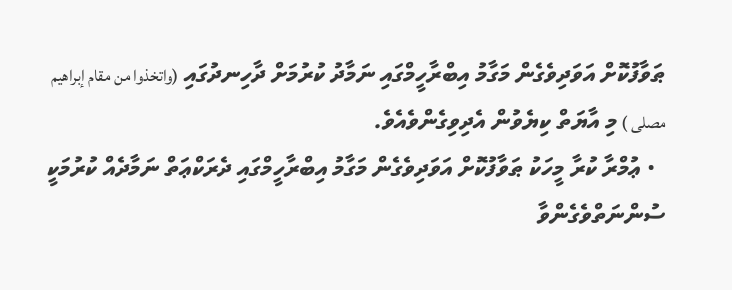ޠަވާފުކޮށް އަވަދިވެގެން މަގާމު އިބްރާހީމްގައި ނަމާދު ކުރުމަށް ދާހިނދުގައި (واتخذوا من مقام إبراهيم مصلى ) މި އާޔަތް ކިޔެވުން އެދިވިގެންވެއެވެ.
  • ޢުމްރާ ކުރާ މީހަކު ޠަވާފުކޮށް އަވަދިވެގެން މަގާމު އިބްރާހީމްގައި ދެރަކްޢަތް ނަމާދެއް ކުރުމަކީ ސުންނަތްވެގެންވާ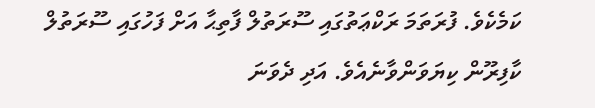ކަމެކެވެ. ފުރަތަމަ ރަކްޢަތުގައި ސޫރަތުލް ފާތިޙާ އަށް ފަހުގައި ސޫރަތުލް ކާފިރޫން ކިޔަވަންވާނެއެވެ. އަދި ދެވަނަ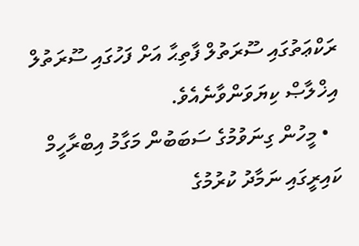ރަކްޢަތުގައި ސޫރަތުލް ފާތިޙާ އަށް ފަހުގައި ސޫރަތުލް އިޚްލާޞް ކިޔަވަންވާނެއެވެ.
  • މީހުން ގިނަވުމުގެ ސަބަބުން މަގާމު އިބްރާހީމް ކައިރީގައި ނަމާދު ކުރުމުގެ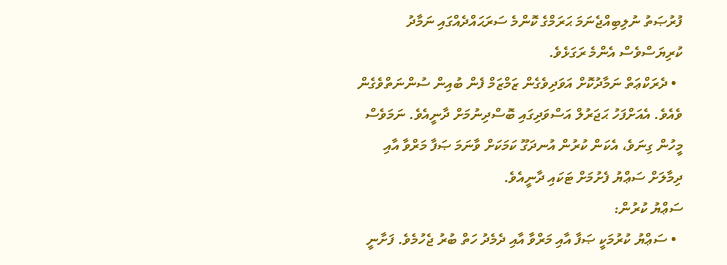ފުރުޞަތު ނުލިބިއްޖެނަމަ ޙަރަމްގެ ކޮންމެ ސަރަޙައްދެއްގައި ނަމާދު ކުރިޔަސްވެސް އެންމެ ރަގަޅެވެ.
  • ދެރަކްޢަތް ނަމާދުކޮށް އަވަދިވެގެން ޒަމްޒަމް ފެން ބުއިން ސުންނަތްވެގެން ވެއެވެ. އެއަށްފަހު ޙަޖަރުލް އަސްވަދިގައި ބޮސްދިނުމަށް ދާނީއެވެ. ނަމަވެސް މީހުން ގިނަވެ، އެކަން ކުރުން އުނދަގޫ ކަމަކަށް ވާނަމަ ޞަފާ މަރްވާ އާއި ދިމާލަށް ސަޢްޔު ފެށުމަށް ޓަކައި ދާނީއެވެ.
ސަޢްޔު ކުރުން:
  • ސަޢްޔު ކުރުމަކީ ޞަފާ އާއި މަރްވާ އާއި ދެމެދު ހަތް ބުރު ޖެހުމެވެ. ފަށާނީ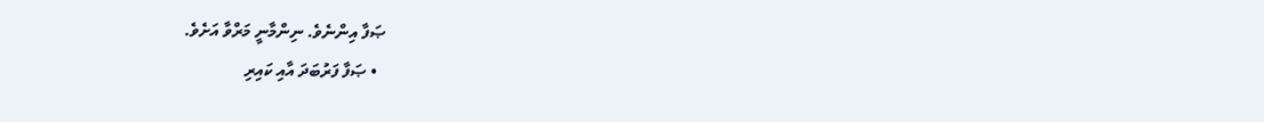ޞަފާ އިންނެވެ. ނިންމާނީ މަރްވާ އަށެވެ.
  • ޞަފާ ފަރުބަދަ އާއި ކައިރި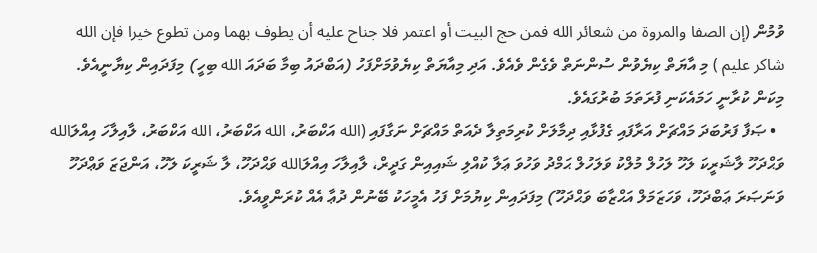ވުމުން (إن الصفا والمروة من شعائر الله فمن حج البيت أو اعتمر فلا جناح عليه أن يطوف بهما ومن تطوع خيرا فإن الله شاكر عليم ) މި އާޔަތް ކިޔެވުން ސުންނަތް ވެގެން ވެއެވެ. އަދި މިއާޔަތް ކިޔެވުމަށްފަހު (އަބްދައު ބިމާ ބަދައަ الله ބިހީ) މިފަދައިން ކިޔާނީއެވެ. މިކަން ކުރާނީ ހަމައެކަނި ފުރަތަމަ ބުރުގައެވެ.
  • ޞަފާ ފަރުބަދަ މައްޗަށް އަރާފައި ގެފުޅާއި ދިމާލަށް ކުރިމަތިލާ ދެއަތް މައްޗަށް ނަގާފައި (الله އަކްބަރު، الله އަކްބަރު، الله އަކްބަރު، ލާއިލާހަ އިއްލަالله ވަޙްދަހޫ ލާޝަރީކަ ލަހޫ ލަހުލް މުލްކު ވަލަހުލް ޙަމްދު ވަހުވަ ޢަލާ ކުއްލި ޝައިއިން ގަދީރް، ލާއިލާހަ އިއްލަالله ވަޙްދަހޫ، ލާ ޝަރީކަ ލަހޫ، އަންޖަޒަ ވަޢްދަހޫ ވަނަޞަރަ ޢަބްދަހޫ، ވަހަޒަމަލް އަޙްޒާބަ ވަޙްދަހޫ) މިފަދައިން ކިޔުމަށް ފަހު އެމީހަކު ބޭނުން ދުޢާ އެއް ކުރަންވީއެވެ.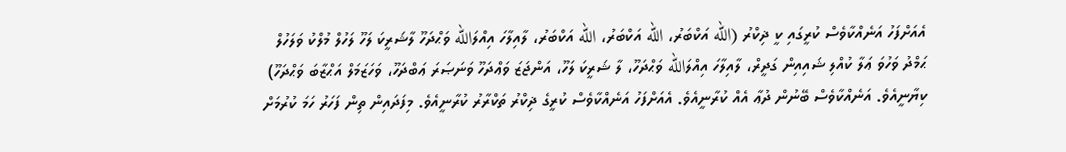އެއަށްފަހު އަނެއްކާވެސް ކުރީގައި ކީ ޛިކްރު (الله އަކްބަރު، الله އަކްބަރު، الله އަކްބަރު، ލާއިލާހަ އިއްލަالله ވަޙްދަހޫ ލާޝަރީކަ ލަހޫ ލަހުލް މުލްކު ވަލަހުލް ޙަމްދު ވަހުވަ ޢަލާ ކުއްލި ޝައިއިން ގަދީރް، ލާއިލާހަ އިއްލަالله ވަޙްދަހޫ، ލާ ޝަރީކަ ލަހޫ، އަންޖަޒަ ވަޢްދަހޫ ވަނަޞަރަ ޢަބްދަހޫ، ވަހަޒަމަލް އަޙްޒާބަ ވަޙްދަހޫ) ކިޔާނީއެވެ. އަނެއްކާވެސް ބޭނުން ދުޢާ އެއް ކުރާނީއެވެ. އެއަށްފަހު އަނެއްކާވެސް ކުރީގެ ޛިކްރު ތަކްރާރު ކުރާނީއެވެ. މިފަދައިން ތިން ފަހަރު ހަމަ ކުރުމަށް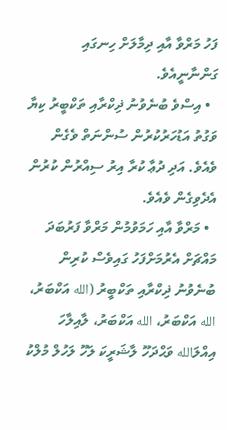ފަހު މަރްވާ އާއި ދިމާލަށް ހިނގައި ގަންނާނީއެވެ.
  • އިސްވެ ބުނެވުނު ޛިކްރާއި ތަކްބީރު ކިޔާ ވަގުތު އަޑުހަރުކުރުން ސުންނަތް ވެގެން ވެއެވެ. އަދި ދުޢާ ކުރާ އިރު ސިއްރުން ކުރުން އެދެވިގެން ވެއެވެ.
  • މަރްވާ އާއި ހަމަވުމުން މަރްވާ ފަރުބަދަ މައްޗަށް އެރުމަށްފަހު ގައިވެސް ކުރިން ބުނެވުނު ޛިކްރާއި ތަކްބީރު (الله އަކްބަރު، الله އަކްބަރު، الله އަކްބަރު، ލާއިލާހަ އިއްލަالله ވަޙްދަހޫ ލާޝަރީކަ ލަހޫ ލަހުލް މުލްކު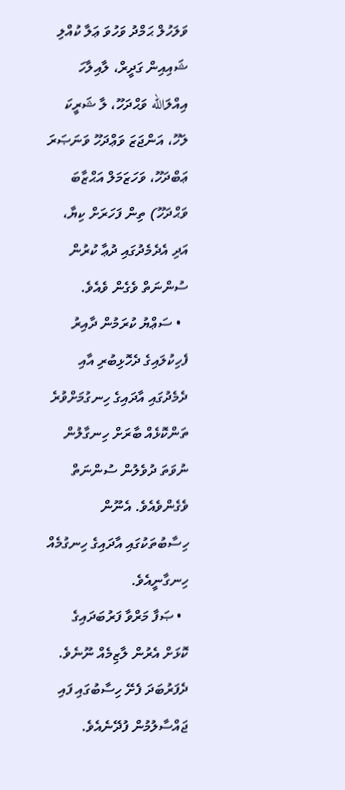ވަލަހުލް ޙަމްދު ވަހުވަ ޢަލާ ކުއްލި ޝައިއިން ގަދީރް، ލާއިލާހަ އިއްލަالله ވަޙްދަހޫ، ލާ ޝަރީކަ ލަހޫ، އަންޖަޒަ ވަޢްދަހޫ ވަނަޞަރަ ޢަބްދަހޫ، ވަހަޒަމަލް އަޙްޒާބަ ވަޙްދަހޫ) ތިން ފަހަރަށް ކިޔާ، އަދި އެދެމެދުގައި ދުޢާ ކުރުން ސުންނަތް ވެގެން ވެއެވެ.
  • ސަޢްޔު ކުރަމުން ދާއިރު ފެހިކުލައިގެ ދެހޮޅިބުރި އާއި ދެމެދުގައި އާދައިގެ ހިނގުމަށްވުރެ ތަންކޮޅެއް ބާރަށް ހިނގާލުން ނުވަތަ ދުވެލުން ސުންނަތް ވެގެންވެއެވެ. އެނޫން ހިސާބުތަކުގައި އާދައިގެ ހިނގުމެއް ހިނގާނީއެވެ.
  • ޞަފާ މަރްވާ ފަރުބަދައިގެ ކޮޅަށް އެރުން ލާޒިމެއް ނޫނެވެ. ދެފަރުބަދަ ފެށޭ ހިސާބުގައި ފައި ޖައްސާލުމުން ފުދޭނެއެވެ.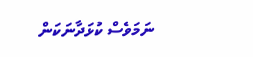ނަމަވެސް ކުޅަދާނަކަން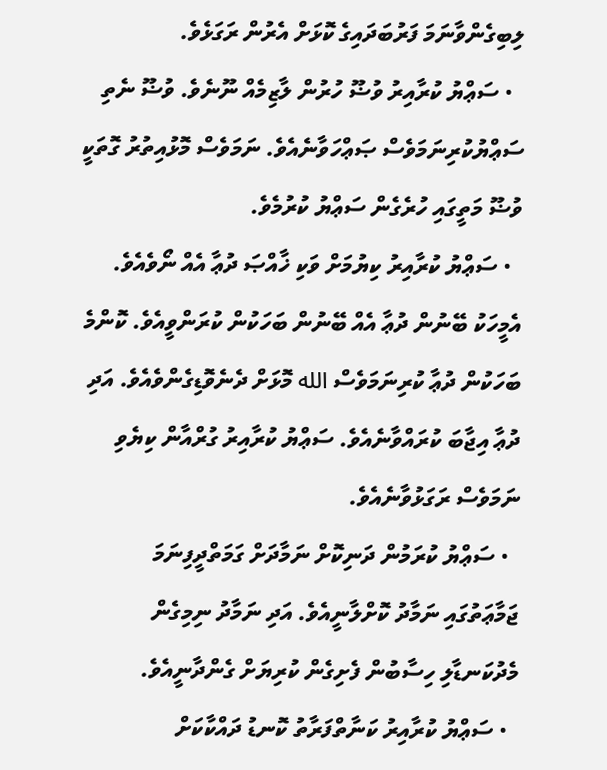ލިބިގެންވާނަމަ ފަރުބަދައިގެ ކޮޅަށް އެރުން ރަގަޅެވެ.
  • ސަޢްޔު ކުރާއިރު ވުޟޫ ހުރުން ލާޒިމެއް ނޫނެވެ. ވުޟޫ ނެތި ސަޢްޔުކުރިނަމަވެސް ޞަޢްހަވާނެއެވެ. ނަމަވެސް މޮޅުއިތުރު ގޮތަކީ ވުޟޫ މަތީގައި ހުރެގެން ސަޢްޔު ކުރުމެވެ.
  • ސަޢްޔު ކުރާއިރު ކިޔުމަށް ވަކި ޚާއްޞަ ދުޢާ އެއް ނޯވެއެވެ. އެމީހަކު ބޭނުން ދުޢާ އެއް ބޭނުން ބަހަކުން ކުރަންވީއެވެ. ކޮންމެ ބަހަކުން ދުޢާ ކުރިނަމަވެސް الله މޮޅަށް ދެނެވޮޑިގެންވެއެވެ. އަދި ދުޢާ އިޖާބަ ކުރައްވާނެއެވެ. ސަޢްޔު ކުރާއިރު ގުރްއާން ކިޔެވި ނަމަވެސް ރަގަޅުވާނެއެވެ.
  • ސަޢްޔު ކުރަމުން ދަނިކޮށް ނަމާދަށް ގަމަތްދީފިނަމަ ޖަމާޢަތުގައި ނަމާދު ކޮށްލާނީއެވެ. އަދި ނަމާދު ނިމިގެން މެދުކަނޑާލި ހިސާބުން ފެށިގެން ކުރިޔަށް ގެންދާނީއެވެ.
  • ސަޢްޔު ކުރާއިރު ކަނާތްފަރާތު ކޮނޑު ދައްކާކަށް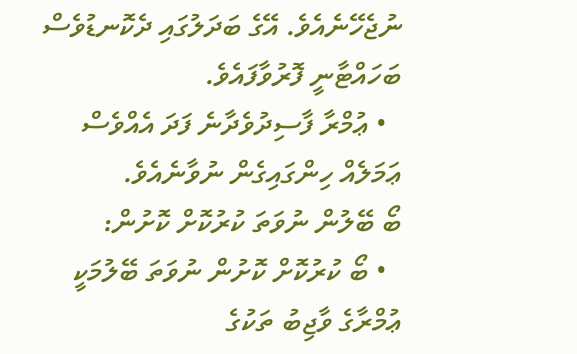ނުޖެހޭނެއެވެ. އޭގެ ބަދަލުގައި ދެކޮނޑުވެސް ބަހައްޓާނީ ފޮރުވާފައެވެ.
  • ޢުމްރާ ފާސިދުވެދާނެ ފަދަ އެއްވެސް ޢަމަލެއް ހިންގައިގެން ނުވާނެއެވެ.
ބޯ ބޭލުން ނުވަތަ ކުރުކޮށް ކޮށުން:
  • ބޯ ކުރުކޮށް ކޮށުން ނުވަތަ ބޭލުމަކީ ޢުމްރާގެ ވާޖިބު ތަކުގެ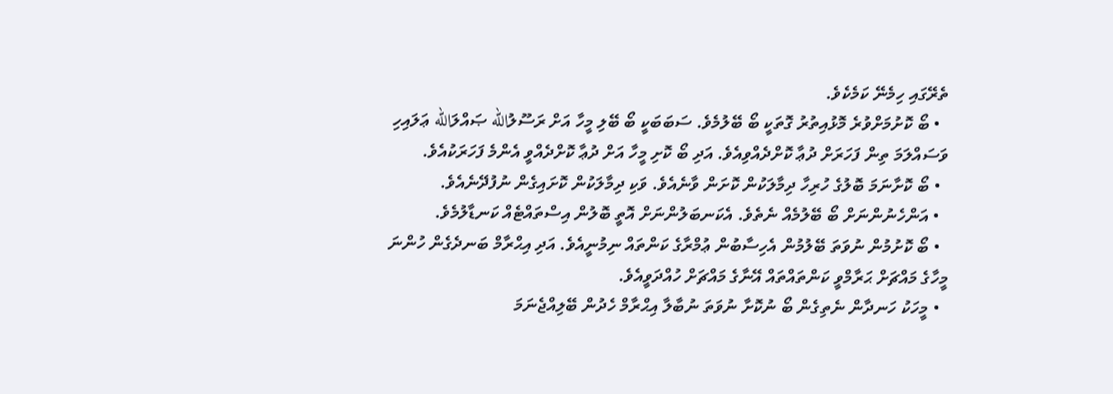ތެރޭގައި ހިމެނޭ ކަމެކެވެ.
  • ބޯ ކޮށުމަށްވުރެ މޮޅުއިތުރު ގޮތަކީ ބޯ ބޭލުމެވެ. ސަބަބަކީ ބޯ ބޭލި މީހާ އަށް ރަސޫލުالله ޞައްލަالله ޢަލައިހި ވަސައްލަމަ ތިން ފަހަރަށް ދުޢާ ކޮށްދެއްވިއެވެ. އަދި ބޯ ކޮށި މީހާ އަށް ދުޢާ ކޮށްދެއްވީ އެންމެ ފަހަރަކުއެވެ.
  • ބޯ ކޮށާނަމަ ބޮލުގެ ހުރިހާ ދިމާލަކުން ކޮށަން ވާނެއެވެ. ވަކި ދިމާލަކުން ކޮށައިގެން ނުފުދޭނެއެވެ.
  • އަންހެނުންނަށް ބޯ ބޭލުމެއް ނެތެވެ. އެކަނބަލުންނަށް އޮތީ ބޮލުން އިސްތައްޓެއް ކަނޑާލުމެވެ.
  • ބޯ ކޮށުމުން ނުވަތަ ބޭލުމުން އެހިސާބުން ޢުމްރާގެ ކަންތައް ނިމުނީއެވެ. އަދި އިޙްރާމް ބަނދެގެން ހުންނަ މީހާގެ މައްޗަށް ޙަރާމްވީ ކަންތައްތައް އޭނާގެ މައްޗަށް ހުއްދަވީއެވެ.
  • މީހަކު ހަނދާން ނެތިގެން ބޯ ނުކޮށާ ނުވަތަ ނުބާލާ އިޙްރާމް ހެދުން ބޭލިއްޖެނަމަ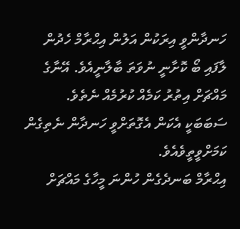ހަނދާންވީ އިރަކުން އަލުން އިޙްރާމް ހެދުން ލާފައި ބޯ ކޮށާނީ ނުވަތަ ބާލާނީއެވެ. އޭނާގެ މައްޗަށް އިތުރު ކަމެއް ކުރުމެއް ނެތެވެ. ސަބަބަކީ އެކަން އެގޮތަށްވީ ހަނދާން ނެތިގެން ކަމަށްވީތީވެއެވެ.
އިޙްރާމް ބަނދެގެން ހުންނަ މީހާގެ މައްޗަށް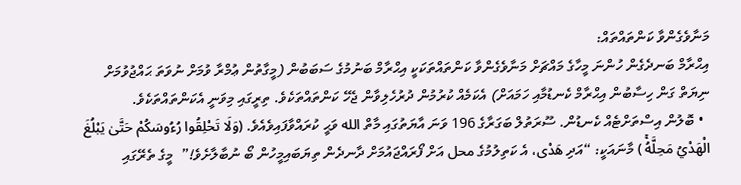މަނާވެގެންވާ ކަންތައްތައް:
އިޙްރާމް ބަނދެގެން ހުންނަ މީހާގެ މައްޗަށް މަނާވެގެންވާ ކަންތައްތަކަކީ އިޙްރާމް ބަނުމުގެ ސަބަބުން (މީގާތުން ޢުމްރާ ވުމަށް ނުވަތަ ޙައްޖުވުމަށް ނިޔަތް ގަން ހިސާބުން އިޙްރާމް ކެނޑުމާއި ހަމައަށް) އެކަމެއް ކުރުމުން ދުރުހެލިވާން ޖެހޭ ކަންތައްތަކެވެ. ތިރީގައި މިވަނީ އެކަންތައްތަކެވެ.
  • ބޮލުން އިސްތަށްޓެއް ކެނޑުން. ސޫރަތުލް ބަގަރާގެ 196 ވަނަ އާޔަތުގައި މާތް الله ވަޙީ ކުރައްވާފައިވެއެވެ. (وَلَا تَحْلِقُوا رُءُوسَكُمْ حَتَّىٰ يَبْلُغَ الْهَدْيُ مَحِلَّهُۚ ) މާނައަކީ: “އަދި هَدْى، އެ ކަތިލުމުގެ محل އަށް ފޯރައްޖައުމަށް ދާނދެން ތިޔަބައިމީހުން ބޯ ނުބާލާށެވެ!”  މީގެ ތެރޭގައި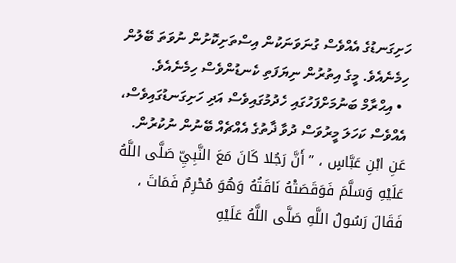ހަށިގަނޑުގެ އެއްވެސް ގުނަވަނަކުން އިސްތަށިކޮށުން ނުވަތަ ބޭލުން ހިމެނެއެވެ. މީގެ އިތުރުން ނިޔަފަތި ކެނޑުންވެސް ހިމެނެއެވެ.
  • އިޙްރާމް ބަނުމަށްފަހުގައި ހެދުމުގައިވެސް އަދި ހަށިގަނޑުގައިވެސް، އެއްވެސް ކަހަލަ މީރުވަސް ދުވާ ޛާތުގެ އެއްޗެއް ބޭނުން ނުކުރުން. عَنِ ابْنِ عَبَّاسٍ ، ” أَنَّ رَجُلا كَانَ مَعَ النَّبِيِّ صَلَّى اللَّهُ عَلَيْهِ وَسَلَّمَ فَوَقَصَتْهُ نَاقَتُهُ وَهُوَ مُحْرِمٌ فَمَاتَ ، فَقَالَ رَسُولُ اللَّهِ صَلَّى اللَّهُ عَلَيْهِ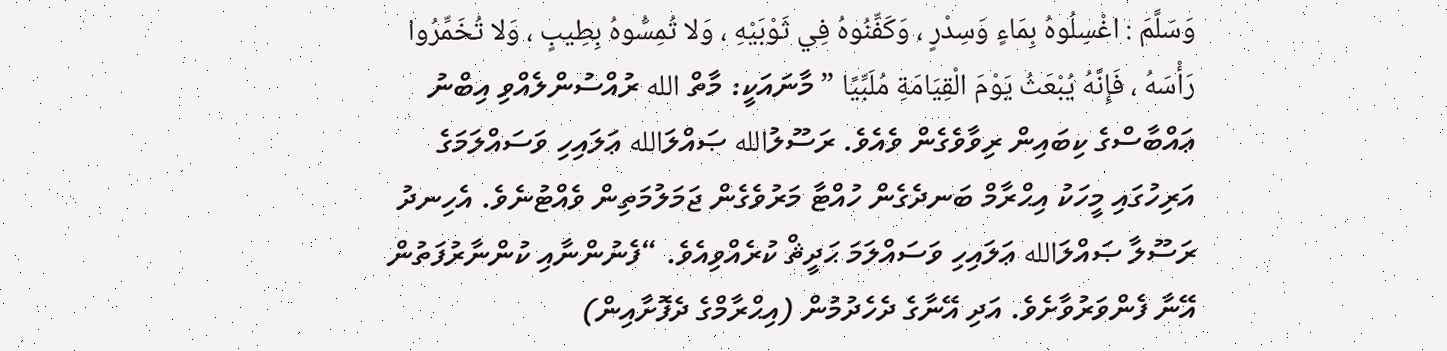وَسَلَّمَ : اغْسِلُوهُ بِمَاءٍ وَسِدْرٍ ، وَكَفِّنُوهُ فِي ثَوْبَيْهِ ، وَلا تُمِسُّوهُ بِطِيبٍ ، وَلا تُخَمِّرُوا رَأْسَهُ ، فَإِنَّهُ يُبْعَثُ يَوْمَ الْقِيَامَةِ مُلَبِّيًا ” މާނައަކީ: މާތް الله ރުއްސުންލެއްވި އިބްނު ޢައްބާސްގެ ކިބައިން ރިވާވެގެން ވެއެވެ. ރަސޫލުالله ޞައްލަالله ޢަލައިހި ވަސައްލަމަގެ އަރިހުގައި މީހަކު އިޙްރާމް ބަނދެގެން ހުއްޓާ މަރުވެގެން ޖަމަލުމަތިން ވެއްޓުނެވެ. އެހިނދު ރަސޫލާ ޞައްލަالله ޢަލައިހި ވަސައްލަމަ ޙަދީޘް ކުރެއްވިއެވެ. “ފެނުންނާއި ކުންނާރުފަތުން އޭނާ ފެންވަރުވާށެވެ. އަދި އޭނާގެ ދެހެދުމުން (އިޙްރާމްގެ ދެފޮށާއިން)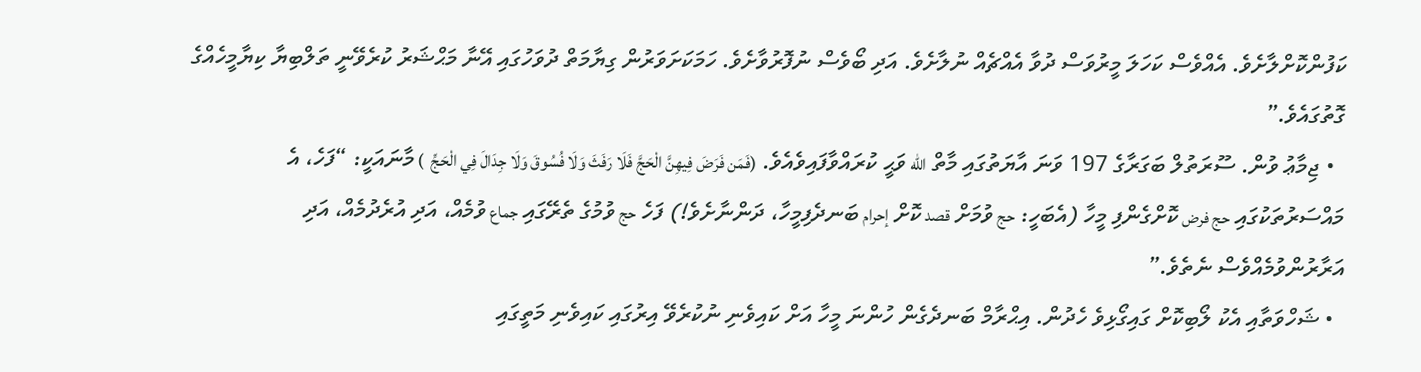ކަފުންކޮށްލާށެވެ. އެއްވެސް ކަހަލަ މީރުވަސް ދުވާ އެއްޗެއް ނުލާށެވެ. އަދި ބޯވެސް ނުފޮރުވާށެވެ. ހަމަކަށަވަރުން ގިޔާމަތް ދުވަހުގައި އޭނާ މަޙްޝަރު ކުރެވޭނީ ތަލްބިޔާ ކިޔާމީހެއްގެ ގޮތުގައެވެ.”
  • ޖިމާޢު ވުން. ސޫރަތުލް ބަގަރާގެ 197 ވަނަ އާޔަތުގައި މާތް الله ވަޙީ ކުރައްވާފައިވެއެވެ. (فَمَن فَرَضَ فِيهِنَّ الْحَجَّ فَلَا رَفَثَ وَلَا فُسُوقَ وَلَا جِدَالَ فِي الْحَجِّ  ) މާނައަކީ: “ފަހެ، އެ މައްސަރުތަކުގައި حج فرض ކޮށްގެންފި މީހާ (އެބަހީ: حج ވުމަށް قصد ކޮށް إحرام ބަނދެފިމީހާ، ދަންނާށެވެ!) ފަހެ حج ވުމުގެ ތެރޭގައި جماع ވުމެއް، އަދި އުރެދުމެއް، އަދި އަރާރުންވުމެއްވެސް ނެތެވެ.”
  • ޝަހްވަތާއި އެކު ލޯބިކޮށް ގައިގޯޅިވެ ހެދުން. އިޙްރާމް ބަނދެގެން ހުންނަ މީހާ އަށް ކައިވެނި ނުކުރެވޭ އިރުގައި ކައިވެނި މަތީގައި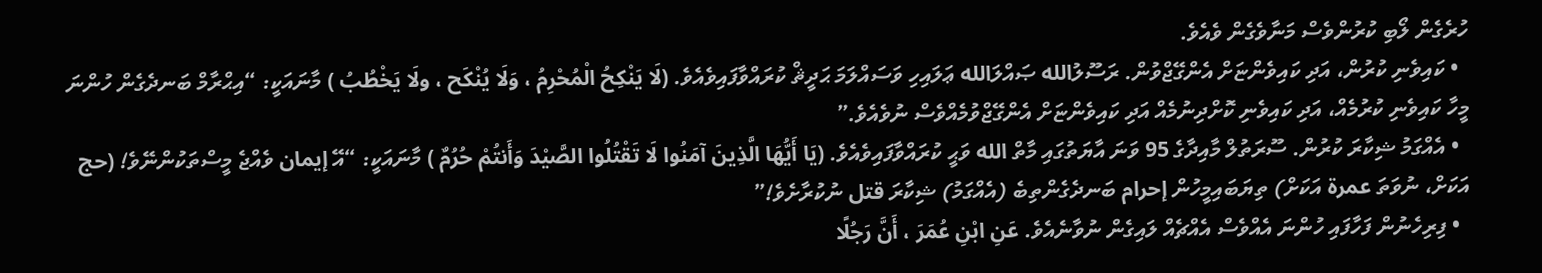ހުރެގެން ލޯބި ކުރުންވެސް މަނާވެގެން ވެއެވެ.
  • ކައިވެނި ކުރުން، އަދި ކައިވެންޏަށް އެންގޭޖްވުން. ރަސޫލުالله ޞައްލަالله ޢަލައިހި ވަސައްލަމަ ޙަދީޘް ކުރައްވާފައިވެއެވެ. (لَا يَنْكِحُ الْمُحْرِمُ ، وَلَا يُنْكَح ، ولَا يَخْطُبُ ) މާނައަކީ: “އިޙްރާމް ބަނދެގެން ހުންނަ މީހާ ކައިވެނި ކުރުމެއް، އަދި ކައިވެނި ކޮށްދިނުމެއް އަދި ކައިވެންޏަށް އެންގޭޖްވުމެއްވެސް ނުވެއެވެ.”
  • އެއްގަމު ޝިކާރަ ކުރުން. ސޫރަތުލް މާއިދާގެ 95 ވަނަ އާޔަތުގައި މާތް الله ވަޙީ ކުރައްވާފައިވެއެވެ. (يَا أَيُّهَا الَّذِينَ آمَنُوا لَا تَقْتُلُوا الصَّيْدَ وَأَنتُمْ حُرُمٌ ) މާނައަކީ: “އޭ إيمان ވެއްޖެ މީސްތަކުންނޭވެ! (حج އަކަށް، ނުވަތަ عمرة އަކަށް) ތިޔަބައިމީހުން إحرام ބަނދެގެންތިބެ (އެއްގަމު) ޝިކާރަ قتل ނުކުރާށެވެ!”
  • ފިރިހެނުން ފަހާފައި ހުންނަ އެއްވެސް އެއްޗެއް ލައިގެން ނުވާނެއެވެ. عَنِ ابْنِ عُمَرَ ، أَنَّ رَجُلًا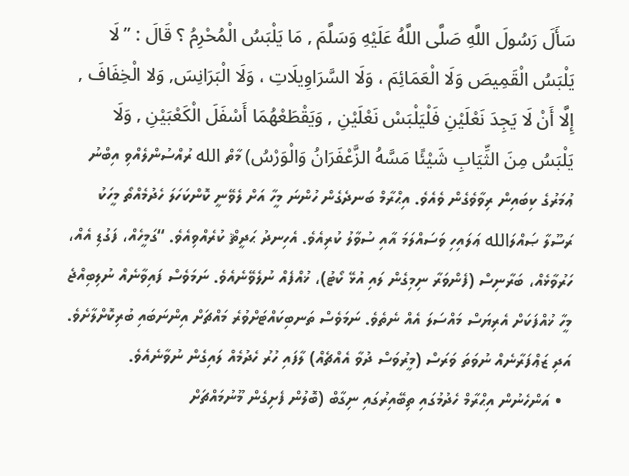سَأَلَ رَسُولَ اللَّهِ صَلَّى اللَّهُ عَلَيْهِ وَسَلَّمَ , مَا يَلْبَسُ الْمُحْرِمُ ؟ قَالَ : ” لَا يَلْبَسُ الْقَمِيصَ وَلَا الْعَمَائِمَ ، وَلَا السَّرَاوِيلَاتِ ، وَلَا الْبَرَانِسَ, وَلا الْخِفَافَ , إِلَّا أَنْ لَا يَجِدَ نَعْلَيْنِ فَلْيَلْبَسْ نَعْلَيْنِ , وَيَقْطَعْهُمَا أَسْفَلَ الْكَعْبَيْنِ , وَلَا يَلْبَسُ مِنَ الثِّيَابِ شَيْئًا مَسَّهُ الزَّعْفَرَانُ وَالْوَرْسُ) މާތް الله ރުއްސުންލެއްވި އިބްނު ޢުމަރުގެ ކިބައިން ރިވާވެގެން ވެއެވެ. އިޙްރާމް ބަނދެގެން ހުންނަ މީހާ އަށް ލެވޭނީ ކޮންކަހަލަ ހެދުމެއްތޯ މީހަކު ރަސޫލާ ޞައްލަالله ޢަލައިހި ވަސައްލަމަ އާއި ސުވާލު ކުރިއެވެ. އެހިނދު ޙަދީޘް ކުރެއްވިއެވެ. “ގަމީހެއް، ފަގުޑި އެއް، ހަރުވާޅެއް، ބަރާނިސް (ފެންވަރާ ނިމިގެން ލައި އުޅޭ ކޯޓު)، ޚުއްފެއް ނުލެވޭނެއެވެ. ނަމަވެސް ފައިވާނެއް ނުލިބިއްޖެ މީހާ ޚުއްފަކަށް އެރިޔަސް މައްސަލަ އެއް ނެތެވެ. ނަމަވެސް ތަނބިކައްޓަށްވުރެ މައްޗަށް އިންނަބައި ބުރިކޮށްލާށެވެ. އަދި ޒަޢްފަރާނެއް ނުވަތަ ވަރަސް (މީރުވަސް ދުވާ އެއްޗެއް) ލާފައި ހުރު ހެދުމެއް ލައިގެން ނުވާނެއެވެ.
  • އަންހެނުން އިޙްރާމް ހެދުމުގައި ތިބޭއިރުގައި ނިގާބް (ބޮލުން ފެށިގެން މޫނުމައްޗަށް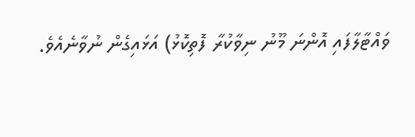ވައްޓާލާފައި އޮންނަ މޫނު ނިވާކުރާ ފޮތިކޮޅު) އަޅައިގެން ނުވާނެއެވެ.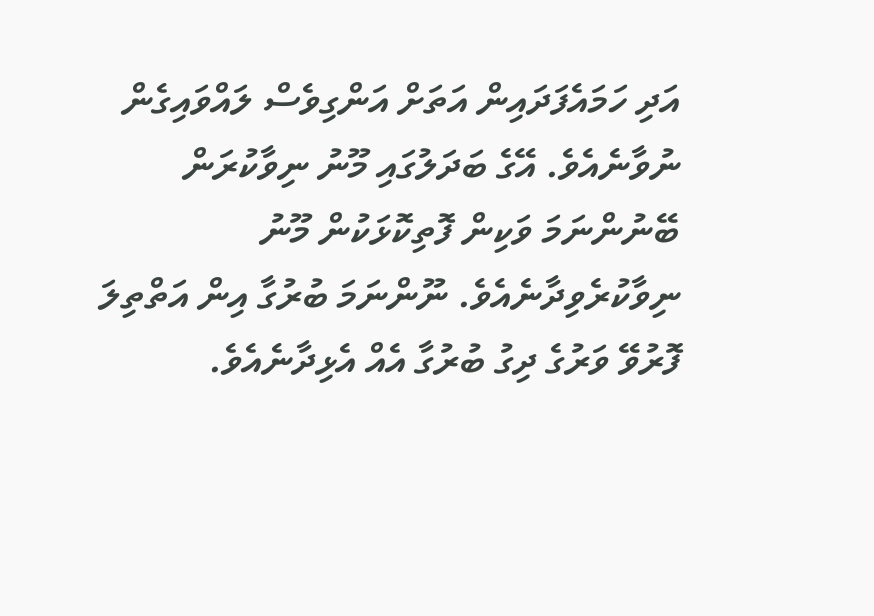އަދި ހަމައެފަދައިން އަތަށް އަންގިވެސް ލައްވައިގެން ނުވާނެއެވެ. އޭގެ ބަދަލުގައި މޫނު ނިވާކުރަން ބޭނުންނަމަ ވަކިން ފޮތިކޮޅަކުން މޫނު ނިވާކުރެވިދާނެއެވެ. ނޫންނަމަ ބުރުގާ އިން އަތްތިލަ ފޮރުވޭ ވަރުގެ ދިގު ބުރުގާ އެއް އެޅިދާނެއެވެ.